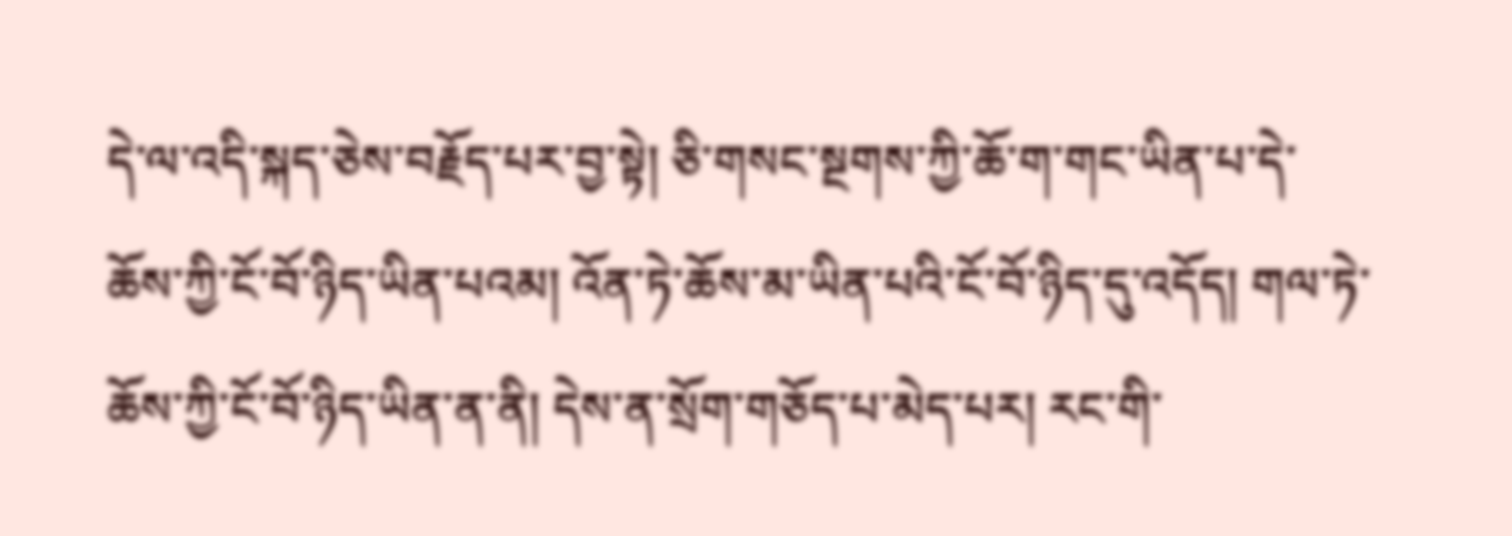དེ་ལ་འདི་སྐད་ཅེས་བརྗོད་པར་བྱ་སྟེ། ཅི་གསང་སྔགས་ཀྱི་ཆོ་ག་གང་ཡིན་པ་དེ་ཆོས་ཀྱི་ངོ་བོ་ཉིད་ཡིན་པའམ། འོན་ཏེ་ཆོས་མ་ཡིན་པའི་ངོ་བོ་ཉིད་དུ་འདོད། གལ་ཏེ་ཆོས་ཀྱི་ངོ་བོ་ཉིད་ཡིན་ན་ནི། དེས་ན་སྲོག་གཅོད་པ་མེད་པར། རང་གི་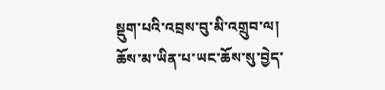སྡུག་པའི་འབྲས་བུ་མི་འགྲུབ་ལ། ཆོས་མ་ཡིན་པ་ཡང་ཆོས་སུ་བྱེད་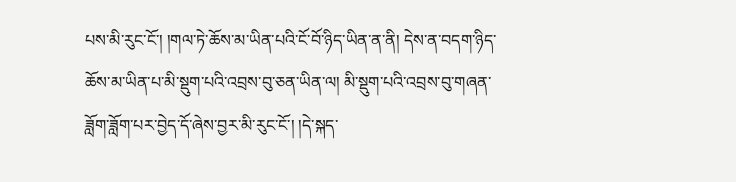པས་མི་རུང་ངོ་། །གལ་ཏེ་ཆོས་མ་ཡིན་པའི་ངོ་བོ་ཉིད་ཡིན་ན་ནི། དེས་ན་བདག་ཉིད་ཆོས་མ་ཡིན་པ་མི་སྡུག་པའི་འབྲས་བུ་ཅན་ཡིན་ལ། མི་སྡུག་པའི་འབྲས་བུ་གཞན་ཟློག་ཟློག་པར་བྱེད་དོ་ཞེས་བྱར་མི་རུང་ངོ་། །དེ་སྐད་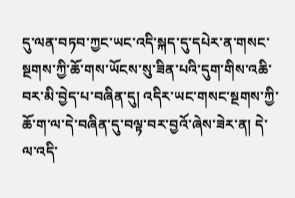དུ་ལན་བཏབ་ཀྱང་ཡང་འདི་སྐད་དུ་དཔེར་ན་གསང་སྔགས་ཀྱི་ཆོ་གས་ཡོངས་སུ་ཟིན་པའི་དུག་གིས་འཆི་བར་མི་བྱེད་པ་བཞིན་དུ། འདིར་ཡང་གསང་སྔགས་ཀྱི་ཆོ་ག་ལ་དེ་བཞིན་དུ་བལྟ་བར་བྱའོ་ཞེས་ཟེར་ན། དེ་ལ་འདི་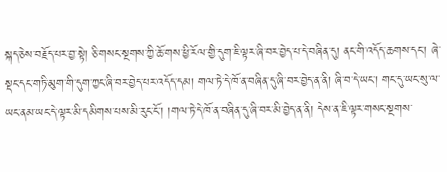སྐད་ཅེས་བརྗོད་པར་བྱ་སྟེ། ཅི་གསང་སྔགས་ཀྱི་ཆོ་གས་ཕྱི་རོལ་གྱི་དུག་ཇི་ལྟར་ཞི་བར་བྱེད་པ་དེ་བཞིན་དུ། ནང་གི་འདོད་ཆགས་དང་། ཞེ་སྡང་དང་གཏི་མུག་གི་དུག་ཀྱང་ཞི་བར་བྱེད་པར་འདོད་དམ། གལ་ཏེ་དེ་ཁོ་ན་བཞིན་དུ་ཞི་བར་བྱེད་ན་ནི། ཞི་བ་དེ་ཡང་། གང་དུ་ཡང་སུ་ལ་ཡང་ནམ་ཡང་དེ་ལྟར་མི་དམིགས་པས་མི་རུང་ངོ་། །གལ་ཏེ་དེ་ཁོ་ན་བཞིན་དུ་ཞི་བར་མི་བྱེད་ན་ནི། དེས་ན་ཇི་ལྟར་གསང་སྔགས་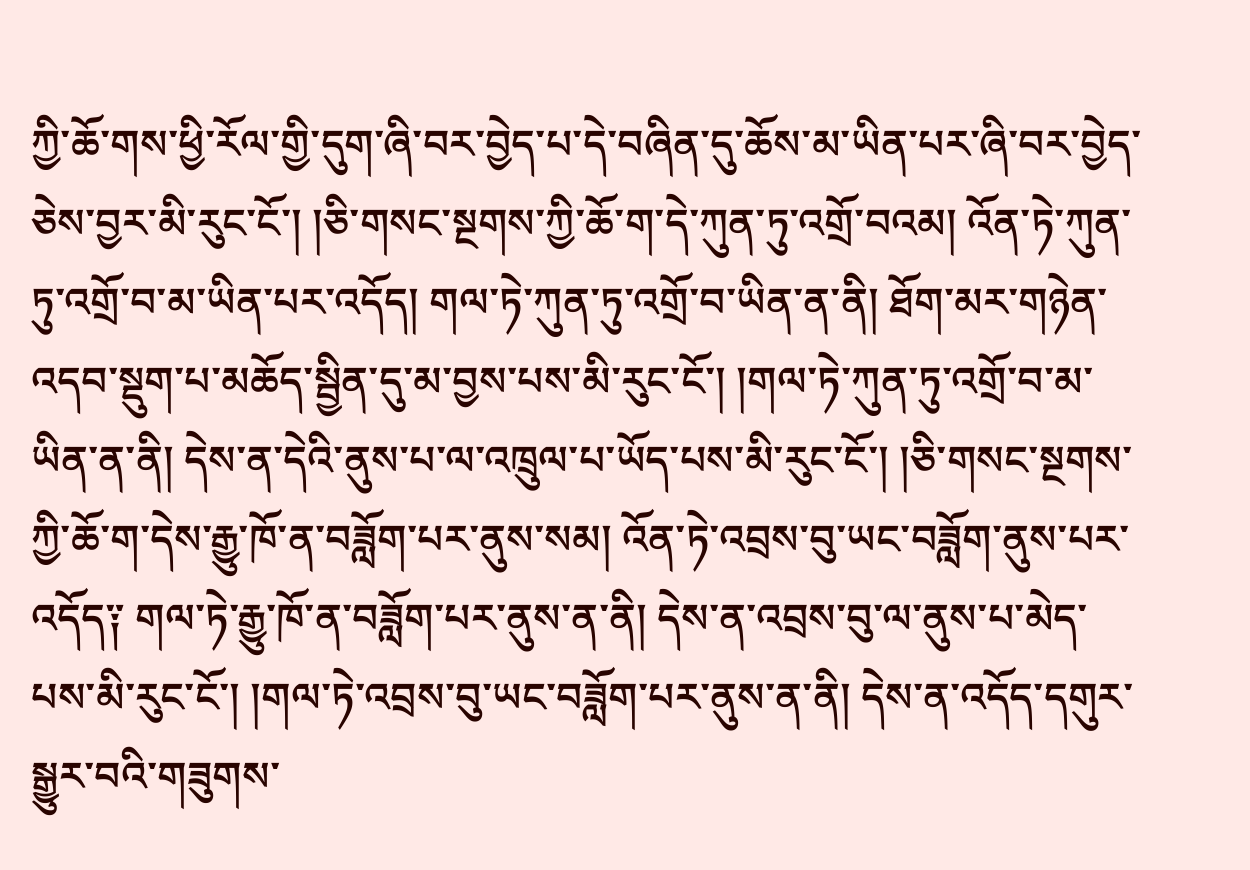ཀྱི་ཆོ་གས་ཕྱི་རོལ་གྱི་དུག་ཞི་བར་བྱེད་པ་དེ་བཞིན་དུ་ཆོས་མ་ཡིན་པར་ཞི་བར་བྱེད་ཅེས་བྱར་མི་རུང་ངོ་། །ཅི་གསང་སྔགས་ཀྱི་ཆོ་ག་དེ་ཀུན་ཏུ་འགྲོ་བའམ། འོན་ཏེ་ཀུན་ཏུ་འགྲོ་བ་མ་ཡིན་པར་འདོད། གལ་ཏེ་ཀུན་ཏུ་འགྲོ་བ་ཡིན་ན་ནི། ཐོག་མར་གཉེན་འདབ་སྡུག་པ་མཆོད་སྦྱིན་དུ་མ་བྱས་པས་མི་རུང་ངོ་། །གལ་ཏེ་ཀུན་ཏུ་འགྲོ་བ་མ་ཡིན་ན་ནི། དེས་ན་དེའི་ནུས་པ་ལ་འཁྲུལ་པ་ཡོད་པས་མི་རུང་ངོ་། །ཅི་གསང་སྔགས་ཀྱི་ཆོ་ག་དེས་རྒྱུ་ཁོ་ན་བཟློག་པར་ནུས་སམ། འོན་ཏེ་འབྲས་བུ་ཡང་བཟློག་ནུས་པར་འདོད༑ གལ་ཏེ་རྒྱུ་ཁོ་ན་བཟློག་པར་ནུས་ན་ནི། དེས་ན་འབྲས་བུ་ལ་ནུས་པ་མེད་པས་མི་རུང་ངོ་། །གལ་ཏེ་འབྲས་བུ་ཡང་བཟློག་པར་ནུས་ན་ནི། དེས་ན་འདོད་དགུར་སྒྱུར་བའི་གཟུགས་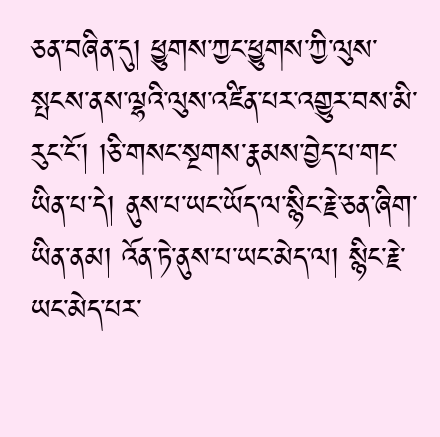ཅན་བཞིན་དུ། ཕྱུགས་ཀྱང་ཕྱུགས་ཀྱི་ལུས་སྤངས་ནས་ལྷའི་ལུས་འཛིན་པར་འགྱུར་བས་མི་རུང་ངོ་། །ཅི་གསང་སྔགས་རྣམས་བྱེད་པ་གང་ཡིན་པ་དེ། ནུས་པ་ཡང་ཡོད་ལ་སྙིང་རྗེ་ཅན་ཞིག་ཡིན་ནམ། འོན་ཏེ་ནུས་པ་ཡང་མེད་ལ། སྙིང་རྗེ་ཡང་མེད་པར་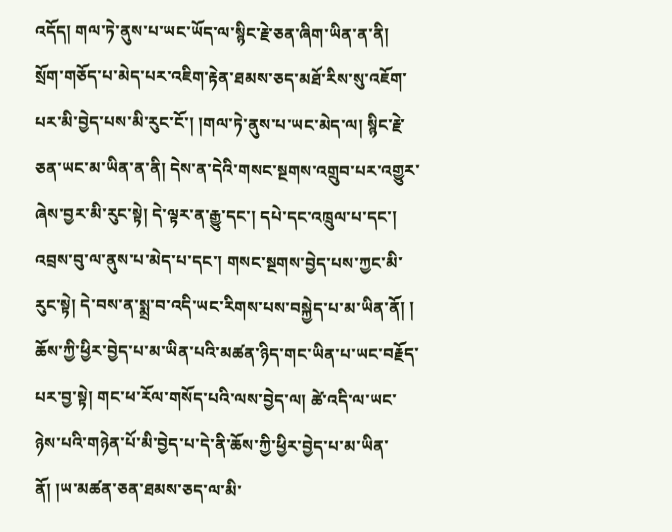འདོད། གལ་ཏེ་ནུས་པ་ཡང་ཡོད་ལ་སྙིང་རྗེ་ཅན་ཞིག་ཡིན་ན་ནི། སྲོག་གཅོད་པ་མེད་པར་འཇིག་རྟེན་ཐམས་ཅད་མཐོ་རིས་སུ་འཇོག་པར་མི་བྱེད་པས་མི་རུང་ངོ་། །གལ་ཏེ་ནུས་པ་ཡང་མེད་ལ། སྙིང་རྗེ་ཅན་ཡང་མ་ཡིན་ན་ནི། དེས་ན་དེའི་གསང་སྔགས་འགྲུབ་པར་འགྱུར་ཞེས་བྱར་མི་རུང་སྟེ། དེ་ལྟར་ན་རྒྱུ་དང་། དཔེ་དང་འཁྲུལ་པ་དང་། འབྲས་བུ་ལ་ནུས་པ་མེད་པ་དང་། གསང་སྔགས་བྱེད་པས་ཀྱང་མི་རུང་སྟེ། དེ་བས་ན་སྨྲ་བ་འདི་ཡང་རིགས་པས་བསྐྱེད་པ་མ་ཡིན་ནོ། །
ཆོས་ཀྱི་ཕྱིར་བྱེད་པ་མ་ཡིན་པའི་མཚན་ཉིད་གང་ཡིན་པ་ཡང་བརྗོད་པར་བྱ་སྟེ། གང་ཕ་རོལ་གསོད་པའི་ལས་བྱེད་ལ། ཚེ་འདི་ལ་ཡང་ཉེས་པའི་གཉེན་པོ་མི་བྱེད་པ་དེ་ནི་ཆོས་ཀྱི་ཕྱིར་བྱེད་པ་མ་ཡིན་ནོ། །ཡ་མཚན་ཅན་ཐམས་ཅད་ལ་མི་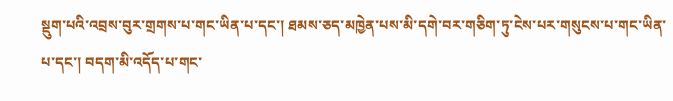སྡུག་པའི་འབྲས་བུར་གྲགས་པ་གང་ཡིན་པ་དང་། ཐམས་ཅད་མཁྱེན་པས་མི་དགེ་བར་གཅིག་ཏུ་ངེས་པར་གསུངས་པ་གང་ཡིན་པ་དང་། བདག་མི་འདོད་པ་གང་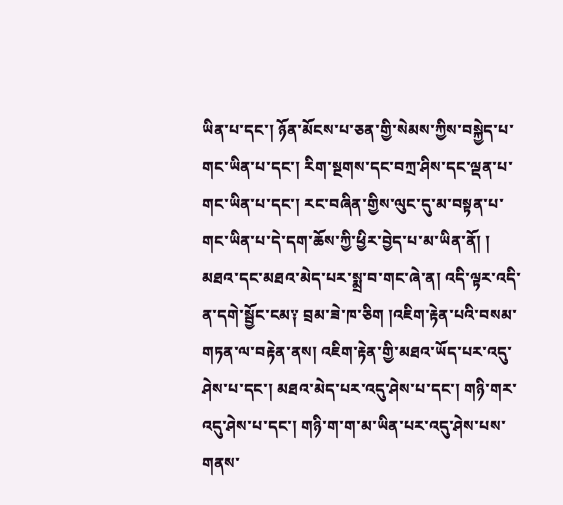ཡིན་པ་དང་། ཉོན་མོངས་པ་ཅན་གྱི་སེམས་ཀྱིས་བསྐྱེད་པ་གང་ཡིན་པ་དང་། རིག་སྔགས་དང་བཀྲ་ཤིས་དང་ལྡན་པ་གང་ཡིན་པ་དང་། རང་བཞིན་གྱིས་ལུང་དུ་མ་བསྟན་པ་གང་ཡིན་པ་དེ་དག་ཆོས་ཀྱི་ཕྱིར་བྱེད་པ་མ་ཡིན་ནོ། །
མཐའ་དང་མཐའ་མེད་པར་སྨྲ་བ་གང་ཞེ་ན། འདི་ལྟར་འདི་ན་དགེ་སྦྱོང་ངམ༑ བྲམ་ཟེ་ཁ་ཅིག །འཇིག་རྟེན་པའི་བསམ་གཏན་ལ་བརྟེན་ནས། འཇིག་རྟེན་གྱི་མཐའ་ཡོད་པར་འདུ་ཤེས་པ་དང་། མཐའ་མེད་པར་འདུ་ཤེས་པ་དང་། གཉི་གར་འདུ་ཤེས་པ་དང་། གཉི་ག་ག་མ་ཡིན་པར་འདུ་ཤེས་པས་གནས་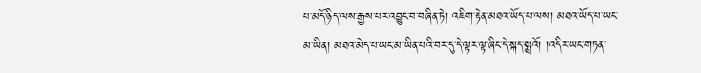པ་མདོ་ཉིད་ལས་རྒྱས་པར་འབྱུང་བ་བཞིན་ཏེ། འཇིག་རྟེན་མཐའ་ཡོད་པ་ལས། མཐའ་ཡོད་པ་ཡང་མ་ཡིན། མཐའ་མེད་པ་ཡང་མ་ཡིན་པའི་བར་དུ་དེ་ལྟར་ལྟ་ཞིང་དེ་སྐད་སྨྲའོ། །འདིར་ཡང་གཏན་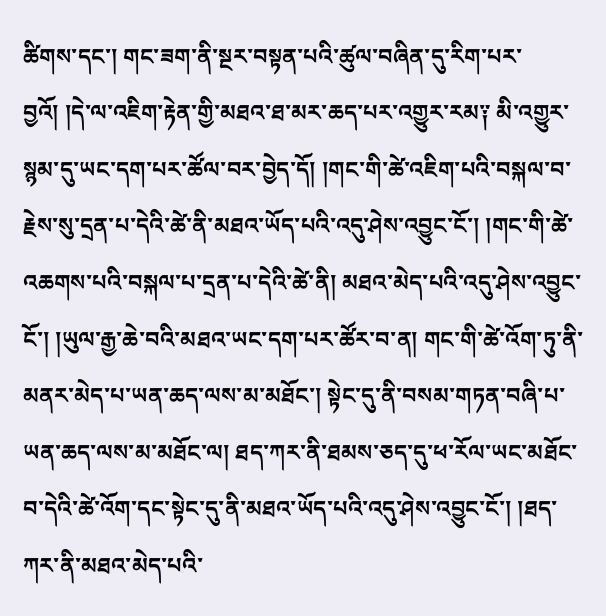ཚིགས་དང་། གང་ཟག་ནི་སྔར་བསྟན་པའི་ཚུལ་བཞིན་དུ་རིག་པར་བྱའོ། །དེ་ལ་འཇིག་རྟེན་གྱི་མཐའ་ཐ་མར་ཆད་པར་འགྱུར་རམ༑ མི་འགྱུར་སྙམ་དུ་ཡང་དག་པར་ཚོལ་བར་བྱེད་དོ། །གང་གི་ཚེ་འཇིག་པའི་བསྐལ་བ་རྗེས་སུ་དྲན་པ་དེའི་ཚེ་ནི་མཐའ་ཡོད་པའི་འདུ་ཤེས་འབྱུང་ངོ་། །གང་གི་ཚེ་འཆགས་པའི་བསྐལ་པ་དྲན་པ་དེའི་ཚེ་ནི། མཐའ་མེད་པའི་འདུ་ཤེས་འབྱུང་ངོ་། །ཡུལ་རྒྱ་ཆེ་བའི་མཐའ་ཡང་དག་པར་ཚོར་བ་ན། གང་གི་ཚེ་འོག་ཏུ་ནི་མནར་མེད་པ་ཡན་ཆད་ལས་མ་མཐོང་། སྟེང་དུ་ནི་བསམ་གཏན་བཞི་པ་ཡན་ཆད་ལས་མ་མཐོང་ལ། ཐད་ཀར་ནི་ཐམས་ཅད་དུ་ཕ་རོལ་ཡང་མཐོང་བ་དེའི་ཚེ་འོག་དང་སྟེང་དུ་ནི་མཐའ་ཡོད་པའི་འདུ་ཤེས་འབྱུང་ངོ་། །ཐད་ཀར་ནི་མཐའ་མེད་པའི་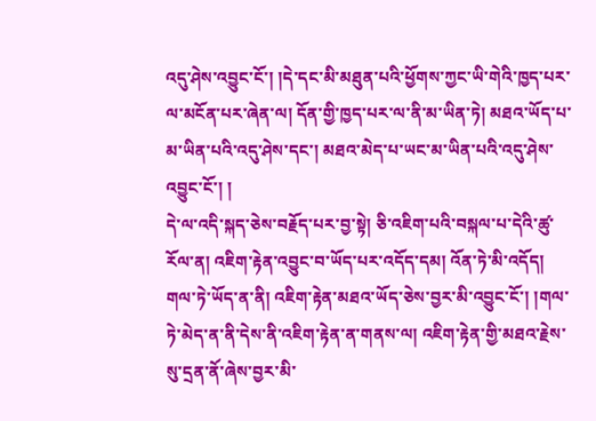འདུ་ཤེས་འབྱུང་ངོ་། །དེ་དང་མི་མཐུན་པའི་ཕྱོགས་ཀྱང་ཡི་གེའི་ཁྱད་པར་ལ་མངོན་པར་ཞེན་ལ། དོན་གྱི་ཁྱད་པར་ལ་ནི་མ་ཡིན་ཏེ། མཐའ་ཡོད་པ་མ་ཡིན་པའི་འདུ་ཤེས་དང་། མཐའ་མེད་པ་ཡང་མ་ཡིན་པའི་འདུ་ཤེས་འབྱུང་ངོ་། །
དེ་ལ་འདི་སྐད་ཅེས་བརྗོད་པར་བྱ་སྟེ། ཅི་འཇིག་པའི་བསྐལ་པ་དེའི་ཚུ་རོལ་ན། འཇིག་རྟེན་འབྱུང་བ་ཡོད་པར་འདོད་དམ། འོན་ཏེ་མི་འདོད། གལ་ཏེ་ཡོད་ན་ནི། འཇིག་རྟེན་མཐའ་ཡོད་ཅེས་བྱར་མི་འབྱུང་ངོ་། །གལ་ཏེ་མེད་ན་ནི་དེས་ནི་འཇིག་རྟེན་ན་གནས་ལ། འཇིག་རྟེན་གྱི་མཐའ་རྗེས་སུ་དྲན་ནོ་ཞེས་བྱར་མི་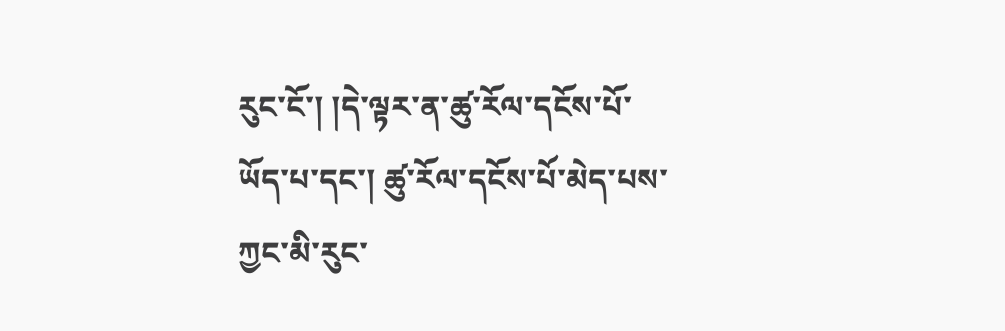རུང་ངོ་། །དེ་ལྟར་ན་ཚུ་རོལ་དངོས་པོ་ཡོད་པ་དང་། ཚུ་རོལ་དངོས་པོ་མེད་པས་ཀྱང་མི་རུང་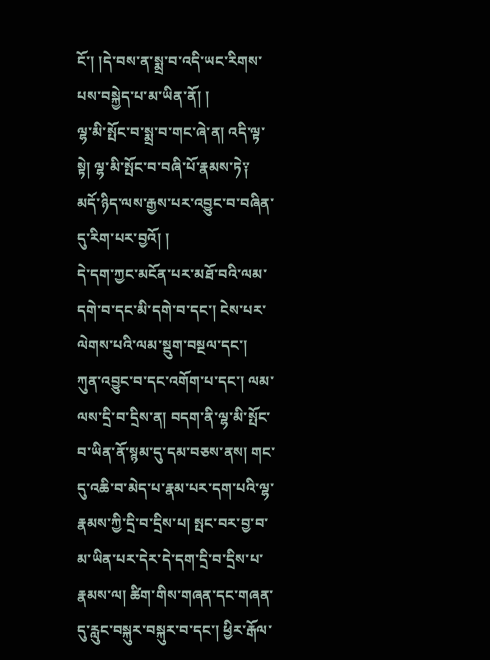ངོ་། །དེ་བས་ན་སྨྲ་བ་འདི་ཡང་རིགས་པས་བསྐྱེད་པ་མ་ཡིན་ནོ། །
ལྷ་མི་སྤོང་བ་སྨྲ་བ་གང་ཞེ་ན། འདི་ལྟ་སྟེ། ལྷ་མི་སྤོང་བ་བཞི་པོ་རྣམས་ཏེ༑ མདོ་ཉིད་ལས་རྒྱས་པར་འབྱུང་བ་བཞིན་དུ་རིག་པར་བྱའོ། །
དེ་དག་ཀྱང་མངོན་པར་མཐོ་བའི་ལམ་དགེ་བ་དང་མི་དགེ་བ་དང་། ངེས་པར་ལེགས་པའི་ལམ་སྡུག་བསྔལ་དང་། ཀུན་འབྱུང་བ་དང་འགོག་པ་དང་། ལམ་ལས་དྲི་བ་དྲིས་ན། བདག་ནི་ལྷ་མི་སྤོང་བ་ཡིན་ནོ་སྙམ་དུ་དམ་བཅས་ནས། གང་དུ་འཆི་བ་མེད་པ་རྣམ་པར་དག་པའི་ལྷ་རྣམས་ཀྱི་དྲི་བ་དྲིས་པ། སྤང་བར་བྱ་བ་མ་ཡིན་པར་དེར་དེ་དག་དྲི་བ་དྲིས་པ་རྣམས་ལ། ཚིག་གིས་གཞན་དང་གཞན་དུ་རླུང་བསྐུར་བསྐུར་བ་དང་། ཕྱིར་རྒོལ་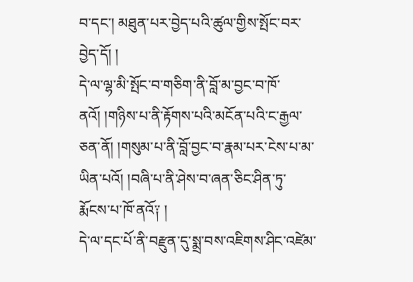བ་དང་། མཐུན་པར་བྱེད་པའི་ཚུལ་གྱིས་སྤོང་བར་བྱེད་དོ། །
དེ་ལ་ལྷ་མི་སྤོང་བ་གཅིག་ནི་བློ་མ་བྱང་བ་ཁོ་ནའོ། །གཉིས་པ་ནི་རྟོགས་པའི་མངོན་པའི་ང་རྒྱལ་ཅན་ནོ། །གསུམ་པ་ནི་བློ་བྱང་བ་རྣམ་པར་ངེས་པ་མ་ཡིན་པའོ། །བཞི་པ་ནི་ཤེས་བ་ཞན་ཅིང་ཤིན་ཏུ་རྨོངས་པ་ཁོ་ནའོ༑ །
དེ་ལ་དང་པོ་ནི་བརྫུན་དུ་སྨྲ་བས་འཇིགས་ཤིང་འཛེམ་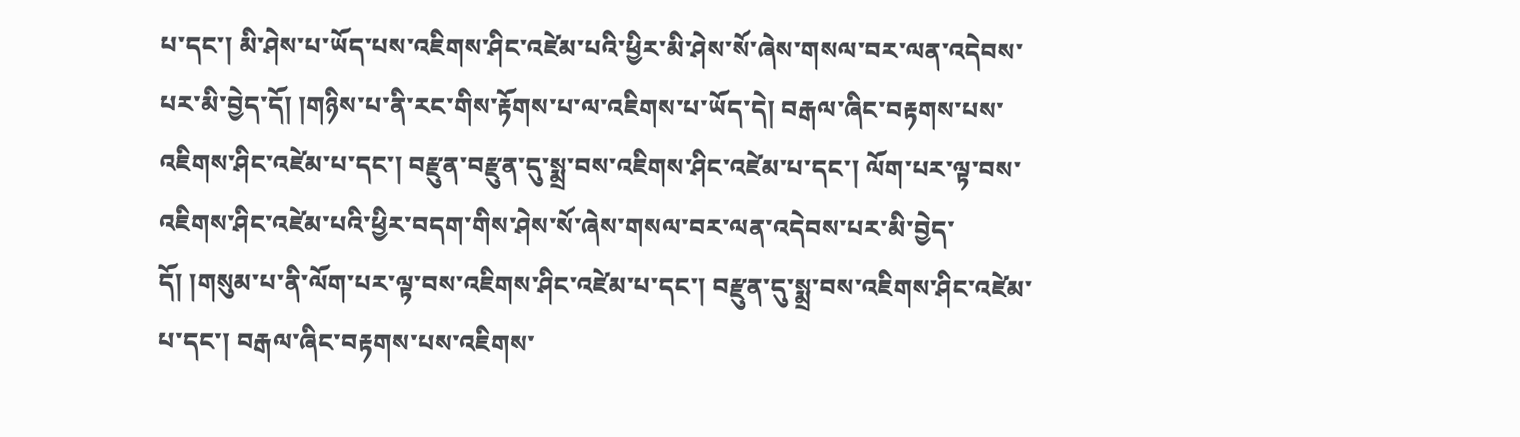པ་དང་། མི་ཤེས་པ་ཡོད་པས་འཇིགས་ཤིང་འཛེམ་པའི་ཕྱིར་མི་ཤེས་སོ་ཞེས་གསལ་བར་ལན་འདེབས་པར་མི་བྱེད་དོ། །གཉིས་པ་ནི་རང་གིས་རྟོགས་པ་ལ་འཇིགས་པ་ཡོད་དེ། བརྒལ་ཞིང་བརྟགས་པས་འཇིགས་ཤིང་འཛེམ་པ་དང་། བརྫུན་བརྫུན་དུ་སྨྲ་བས་འཇིགས་ཤིང་འཛེམ་པ་དང་། ལོག་པར་ལྟ་བས་འཇིགས་ཤིང་འཛེམ་པའི་ཕྱིར་བདག་གིས་ཤེས་སོ་ཞེས་གསལ་བར་ལན་འདེབས་པར་མི་བྱེད་དོ། །གསུམ་པ་ནི་ལོག་པར་ལྟ་བས་འཇིགས་ཤིང་འཛེམ་པ་དང་། བརྫུན་དུ་སྨྲ་བས་འཇིགས་ཤིང་འཛེམ་པ་དང་། བརྒལ་ཞིང་བརྟགས་པས་འཇིགས་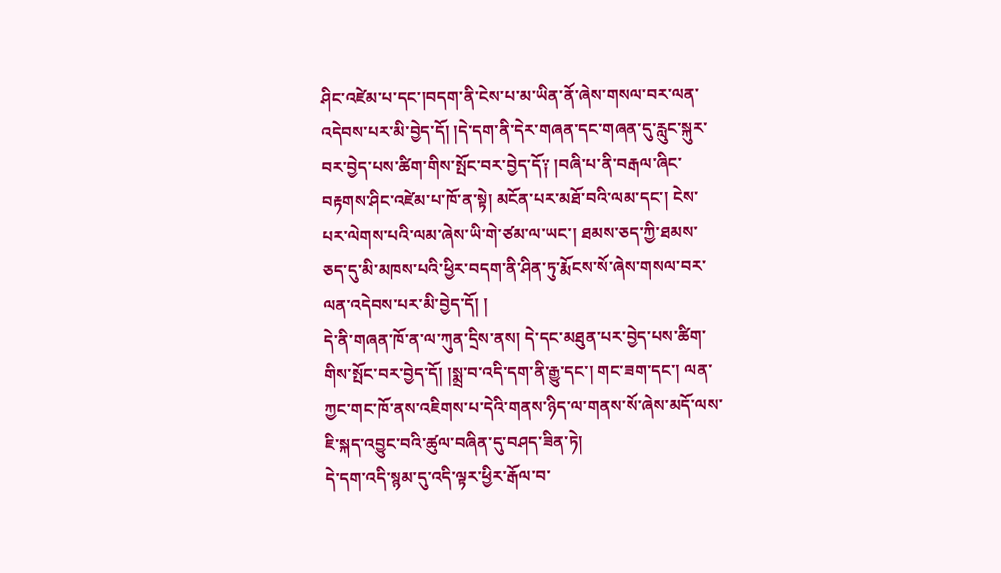ཤིང་འཛེམ་པ་དང་།བདག་ནི་ངེས་པ་མ་ཡིན་ནོ་ཞེས་གསལ་བར་ལན་འདེབས་པར་མི་བྱེད་དོ། །དེ་དག་ནི་དེར་གཞན་དང་གཞན་དུ་རླུང་སྐུར་བར་བྱེད་པས་ཚིག་གིས་སྤོང་བར་བྱེད་དོ༑ །བཞི་པ་ནི་བརྒལ་ཞིང་བརྟགས་ཤིང་འཛེམ་པ་ཁོ་ན་སྟེ། མངོན་པར་མཐོ་བའི་ལམ་དང་། ངེས་པར་ལེགས་པའི་ལམ་ཞེས་ཡི་གེ་ཙམ་ལ་ཡང་། ཐམས་ཅད་ཀྱི་ཐམས་ཅད་དུ་མི་མཁས་པའི་ཕྱིར་བདག་ནི་ཤིན་ཏུ་རྨོངས་སོ་ཞེས་གསལ་བར་ལན་འདེབས་པར་མི་བྱེད་དོ། །
དེ་ནི་གཞན་ཁོ་ན་ལ་ཀུན་དྲིས་ནས། དེ་དང་མཐུན་པར་བྱེད་པས་ཚིག་གིས་སྤོང་བར་བྱེད་དོ། །སྨྲ་བ་འདི་དག་ནི་རྒྱུ་དང་། གང་ཟག་དང་། ལན་ཀྱང་གང་ཁོ་ནས་འཇིགས་པ་དེའི་གནས་ཉིད་ལ་གནས་སོ་ཞེས་མདོ་ལས་ཇི་སྐད་འབྱུང་བའི་ཚུལ་བཞིན་དུ་བཤད་ཟིན་ཏེ།
དེ་དག་འདི་སྙམ་དུ་འདི་ལྟར་ཕྱིར་རྒོལ་བ་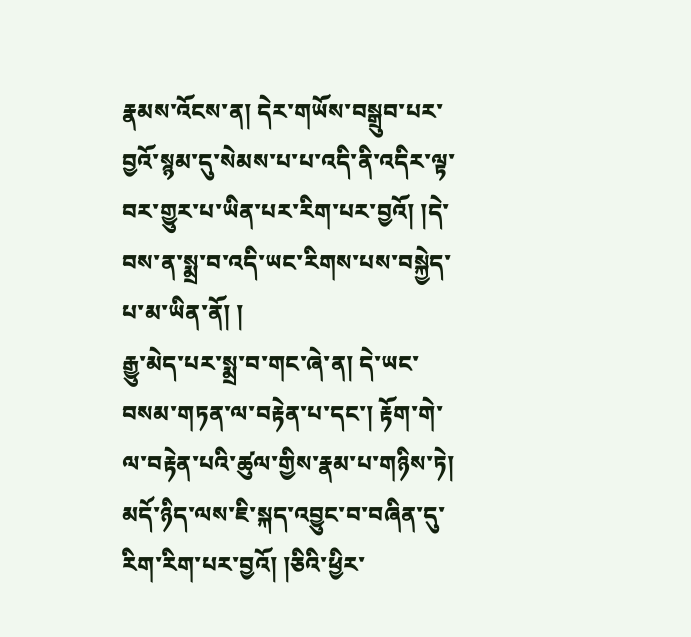རྣམས་འོངས་ན། དེར་གཡོས་བསྒྲུབ་པར་བྱའོ་སྙམ་དུ་སེམས་པ་པ་འདི་ནི་འདིར་ལྟ་བར་གྱུར་པ་ཡིན་པར་རིག་པར་བྱའོ། །དེ་བས་ན་སྨྲ་བ་འདི་ཡང་རིགས་པས་བསྐྱེད་པ་མ་ཡིན་ནོ། །
རྒྱུ་མེད་པར་སྨྲ་བ་གང་ཞེ་ན། དེ་ཡང་བསམ་གཏན་ལ་བརྟེན་པ་དང་། རྟོག་གེ་ལ་བརྟེན་པའི་ཚུལ་གྱིས་རྣམ་པ་གཉིས་ཏེ། མདོ་ཉིད་ལས་ཇི་སྐད་འབྱུང་བ་བཞིན་དུ་རིག་རིག་པར་བྱའོ། །ཅིའི་ཕྱིར་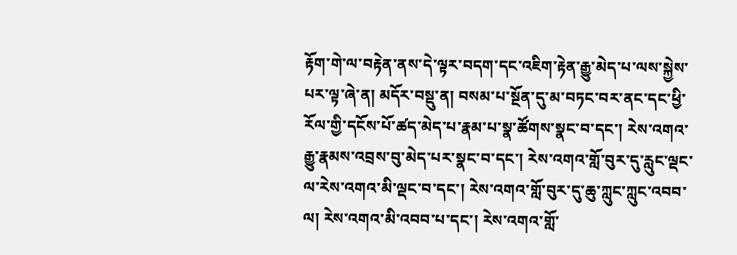རྟོག་གེ་ལ་བརྟེན་ནས་དེ་ལྟར་བདག་དང་འཇིག་རྟེན་རྒྱུ་མེད་པ་ལས་སྐྱེས་པར་ལྟ་ཞེ་ན། མདོར་བསྡུ་ན། བསམ་པ་སྔོན་དུ་མ་བཏང་བར་ནང་དང་ཕྱི་རོལ་གྱི་དངོས་པོ་ཚད་མེད་པ་རྣམ་པ་སྣ་ཚོགས་སྣང་བ་དང་། རེས་འགའ་རྒྱུ་རྣམས་འབྲས་བུ་མེད་པར་སྣང་བ་དང་། རེས་འགའ་གློ་བུར་དུ་རླུང་ལྡང་ལ་རེས་འགའ་མི་ལྡང་བ་དང་། རེས་འགའ་གློ་བུར་དུ་ཆུ་ཀླུང་ཀླུང་འབབ་ལ། རེས་འགའ་མི་འབབ་པ་དང་། རེས་འགའ་གློ་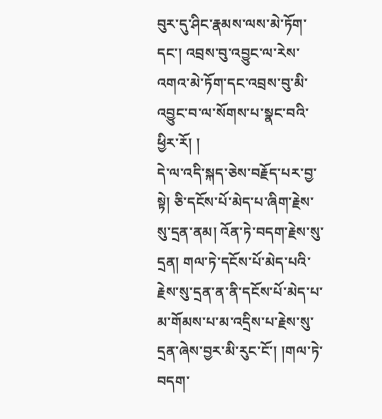བུར་དུ་ཤིང་རྣམས་ལས་མེ་ཏོག་དང་། འབྲས་བུ་འབྱུང་ལ་རེས་འགའ་མེ་ཏོག་དང་འབྲས་བུ་མི་འབྱུང་བ་ལ་སོགས་པ་སྣང་བའི་ཕྱིར་རོ། །
དེ་ལ་འདི་སྐད་ཅེས་བརྗོད་པར་བྱ་སྟེ། ཅི་དངོས་པོ་མེད་པ་ཞིག་རྗེས་སུ་དྲན་ནམ། འོན་ཏེ་བདག་རྗེས་སུ་དྲན། གལ་ཏེ་དངོས་པོ་མེད་པའི་རྗེས་སུ་དྲན་ན་ནི་དངོས་པོ་མེད་པ་མ་གོམས་པ་མ་འདྲིས་པ་རྗེས་སུ་དྲན་ཞེས་བྱར་མི་རུང་ངོ་། །གལ་ཏེ་བདག་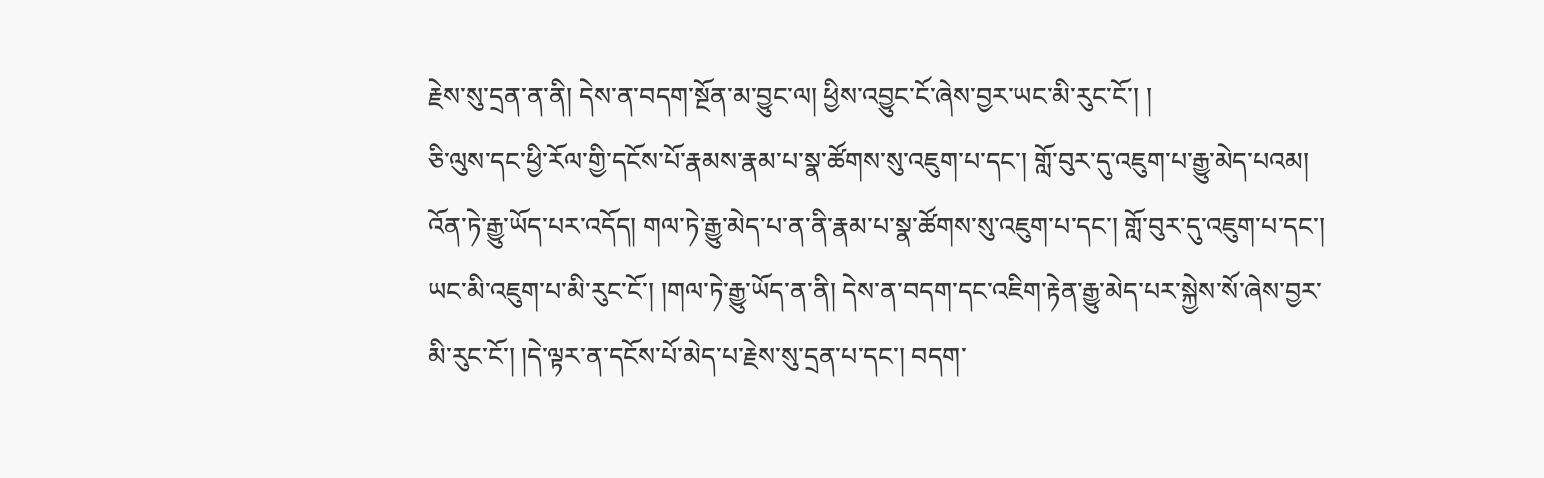རྗེས་སུ་དྲན་ན་ནི། དེས་ན་བདག་སྔོན་མ་བྱུང་ལ། ཕྱིས་འབྱུང་ངོ་ཞེས་བྱར་ཡང་མི་རུང་ངོ་། །
ཅི་ལུས་དང་ཕྱི་རོལ་གྱི་དངོས་པོ་རྣམས་རྣམ་པ་སྣ་ཚོགས་སུ་འཇུག་པ་དང་། གློ་བུར་དུ་འཇུག་པ་རྒྱུ་མེད་པའམ། འོན་ཏེ་རྒྱུ་ཡོད་པར་འདོད། གལ་ཏེ་རྒྱུ་མེད་པ་ན་ནི་རྣམ་པ་སྣ་ཚོགས་སུ་འཇུག་པ་དང་། གློ་བུར་དུ་འཇུག་པ་དང་། ཡང་མི་འཇུག་པ་མི་རུང་ངོ་། །གལ་ཏེ་རྒྱུ་ཡོད་ན་ནི། དེས་ན་བདག་དང་འཇིག་རྟེན་རྒྱུ་མེད་པར་སྐྱེས་སོ་ཞེས་བྱར་མི་རུང་ངོ་། །དེ་ལྟར་ན་དངོས་པོ་མེད་པ་རྗེས་སུ་དྲན་པ་དང་། བདག་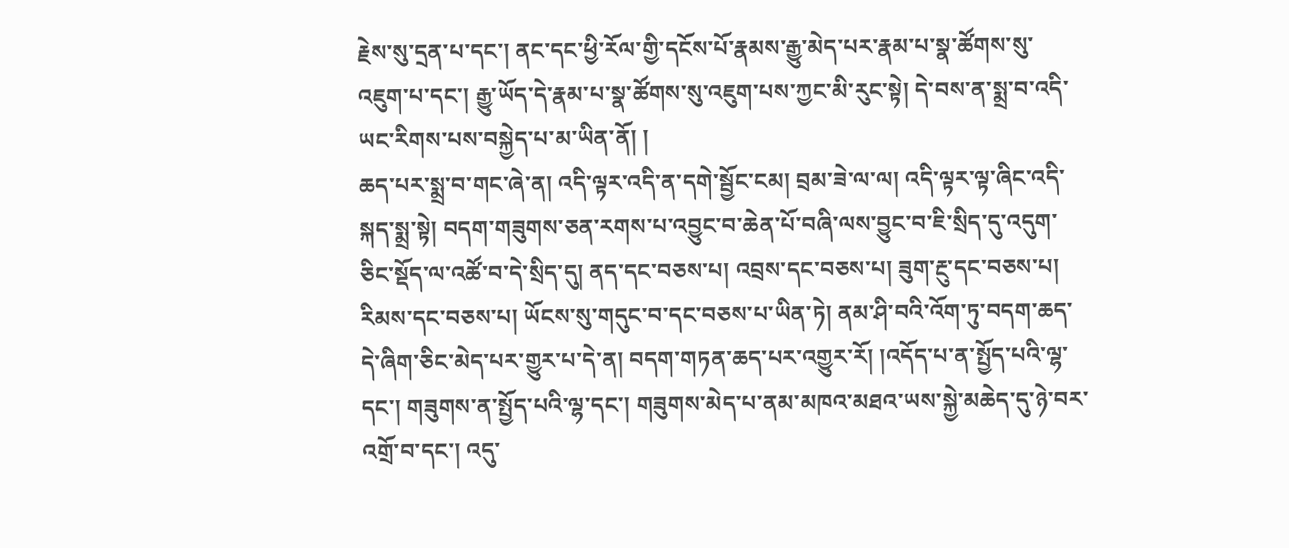རྗེས་སུ་དྲན་པ་དང་། ནང་དང་ཕྱི་རོལ་གྱི་དངོས་པོ་རྣམས་རྒྱུ་མེད་པར་རྣམ་པ་སྣ་ཚོགས་སུ་འཇུག་པ་དང་། རྒྱུ་ཡོད་དེ་རྣམ་པ་སྣ་ཚོགས་སུ་འཇུག་པས་ཀྱང་མི་རུང་སྟེ། དེ་བས་ན་སྨྲ་བ་འདི་ཡང་རིགས་པས་བསྐྱེད་པ་མ་ཡིན་ནོ། །
ཆད་པར་སྨྲ་བ་གང་ཞེ་ན། འདི་ལྟར་འདི་ན་དགེ་སྦྱོང་ངམ། བྲམ་ཟེ་ལ་ལ། འདི་ལྟར་ལྟ་ཞིང་འདི་སྐད་སྨྲ་སྟེ། བདག་གཟུགས་ཅན་རགས་པ་འབྱུང་བ་ཆེན་པོ་བཞི་ལས་བྱུང་བ་ཇི་སྲིད་དུ་འདུག་ཅིང་སྡོད་ལ་འཚོ་བ་དེ་སྲིད་དུ། ནད་དང་བཅས་པ། འབྲས་དང་བཅས་པ། ཟུག་རྔུ་དང་བཅས་པ། རིམས་དང་བཅས་པ། ཡོངས་སུ་གདུང་བ་དང་བཅས་པ་ཡིན་ཏེ། ནམ་ཤི་བའི་འོག་ཏུ་བདག་ཆད་དེ་ཞིག་ཅིང་མེད་པར་གྱུར་པ་དེ་ན། བདག་གཏན་ཆད་པར་འགྱུར་རོ། །འདོད་པ་ན་སྤྱོད་པའི་ལྷ་དང་། གཟུགས་ན་སྤྱོད་པའི་ལྷ་དང་། གཟུགས་མེད་པ་ནམ་མཁའ་མཐའ་ཡས་སྐྱེ་མཆེད་དུ་ཉེ་བར་འགྲོ་བ་དང་། འདུ་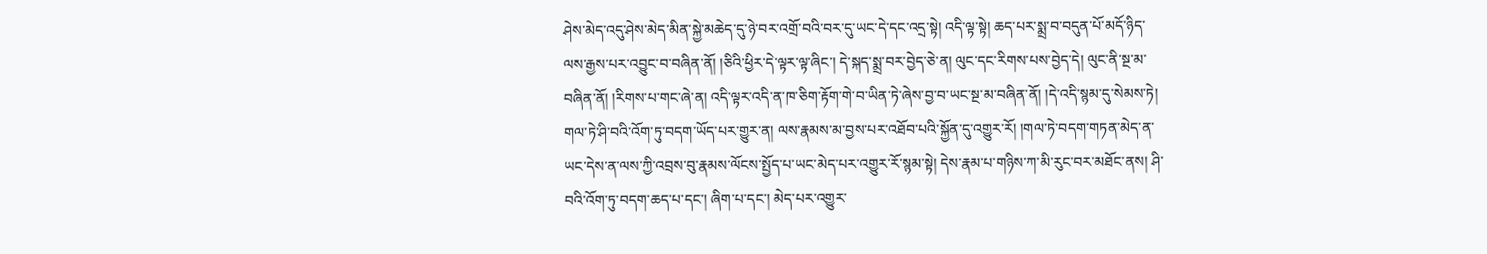ཤེས་མེད་འདུ་ཤེས་མེད་མིན་སྐྱེ་མཆེད་དུ་ཉེ་བར་འགྲོ་བའི་བར་དུ་ཡང་དེ་དང་འདྲ་སྟེ། འདི་ལྟ་སྟེ། ཆད་པར་སྨྲ་བ་བདུན་པོ་མདོ་ཉིད་ལས་རྒྱས་པར་འབྱུང་བ་བཞིན་ནོ། །ཅིའི་ཕྱིར་དེ་ལྟར་ལྟ་ཞིང་། དེ་སྐད་སྨྲ་བར་བྱེད་ཅེ་ན། ལུང་དང་རིགས་པས་བྱེད་དེ། ལུང་ནི་སྔ་མ་བཞིན་ནོ། །རིགས་པ་གང་ཞེ་ན། འདི་ལྟར་འདི་ན་ཁ་ཅིག་རྟོག་གེ་བ་ཡིན་ཏེ་ཞེས་བྱ་བ་ཡང་སྔ་མ་བཞིན་ནོ། །དེ་འདི་སྙམ་དུ་སེམས་ཏེ། གལ་ཏེ་ཤི་བའི་འོག་ཏུ་བདག་ཡོད་པར་གྱུར་ན། ལས་རྣམས་མ་བྱས་པར་འཐོབ་པའི་སྐྱོན་དུ་འགྱུར་རོ། །གལ་ཏེ་བདག་གཏན་མེད་ན་ཡང་དེས་ན་ལས་ཀྱི་འབྲས་བུ་རྣམས་ལོངས་སྤྱོད་པ་ཡང་མེད་པར་འགྱུར་རོ་སྙམ་སྟེ། དེས་རྣམ་པ་གཉིས་ཀ་མི་རུང་བར་མཐོང་ནས། ཤི་བའི་འོག་ཏུ་བདག་ཆད་པ་དང་། ཞིག་པ་དང་། མེད་པར་འགྱུར་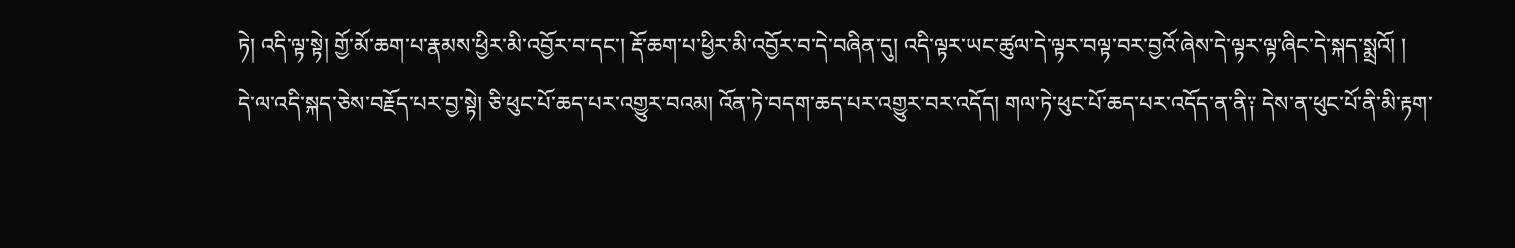ཏེ། འདི་ལྟ་སྟེ། གྱོ་མོ་ཆག་པ་རྣམས་ཕྱིར་མི་འབྱོར་བ་དང་། རྡོ་ཆག་པ་ཕྱིར་མི་འབྱོར་བ་དེ་བཞིན་དུ། འདི་ལྟར་ཡང་ཚུལ་དེ་ལྟར་བལྟ་བར་བྱའོ་ཞེས་དེ་ལྟར་ལྟ་ཞིང་དེ་སྐད་སྨྲའོ། །
དེ་ལ་འདི་སྐད་ཅེས་བརྗོད་པར་བྱ་སྟེ། ཅི་ཕུང་པོ་ཆད་པར་འགྱུར་བའམ། འོན་ཏེ་བདག་ཆད་པར་འགྱུར་བར་འདོད། གལ་ཏེ་ཕུང་པོ་ཆད་པར་འདོད་ན་ནི༑ དེས་ན་ཕུང་པོ་ནི་མི་རྟག་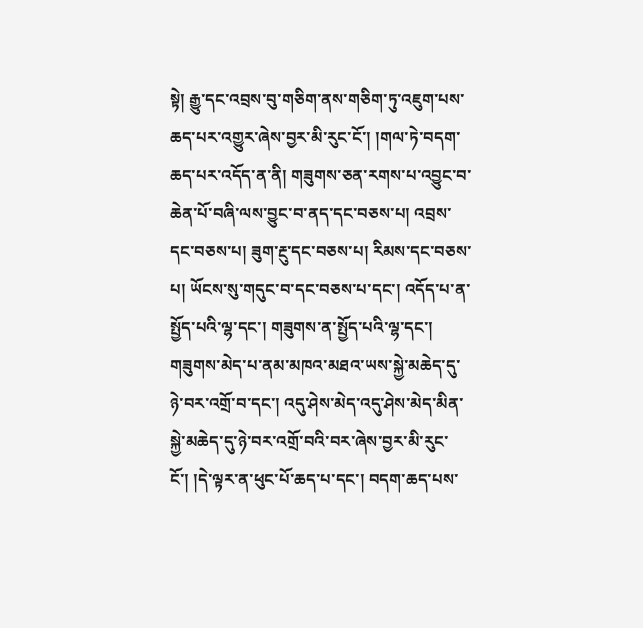སྟེ། རྒྱུ་དང་འབྲས་བུ་གཅིག་ནས་གཅིག་ཏུ་འཇུག་པས་ཆད་པར་འགྱུར་ཞེས་བྱར་མི་རུང་ངོ་། །གལ་ཏེ་བདག་ཆད་པར་འདོད་ན་ནི། གཟུགས་ཅན་རགས་པ་འབྱུང་བ་ཆེན་པོ་བཞི་ལས་བྱུང་བ་ནད་དང་བཅས་པ། འབྲས་དང་བཅས་པ། ཟུག་རྔུ་དང་བཅས་པ། རིམས་དང་བཅས་པ། ཡོངས་སུ་གདུང་བ་དང་བཅས་པ་དང་། འདོད་པ་ན་སྤྱོད་པའི་ལྷ་དང་། གཟུགས་ན་སྤྱོད་པའི་ལྷ་དང་། གཟུགས་མེད་པ་ནམ་མཁའ་མཐའ་ཡས་སྐྱེ་མཆེད་དུ་ཉེ་བར་འགྲོ་བ་དང་། འདུ་ཤེས་མེད་འདུ་ཤེས་མེད་མིན་སྐྱེ་མཆེད་དུ་ཉེ་བར་འགྲོ་བའི་བར་ཞེས་བྱར་མི་རུང་ངོ་། །དེ་ལྟར་ན་ཕུང་པོ་ཆད་པ་དང་། བདག་ཆད་པས་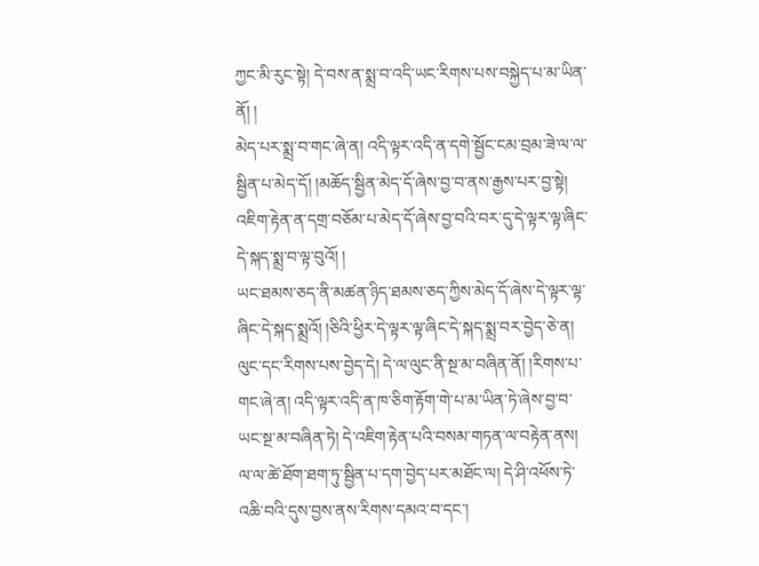ཀྱང་མི་རུང་སྟེ། དེ་བས་ན་སྨྲ་བ་འདི་ཡང་རིགས་པས་བསྐྱེད་པ་མ་ཡིན་ནོ། །
མེད་པར་སྨྲ་བ་གང་ཞེ་ན། འདི་ལྟར་འདི་ན་དགེ་སྦྱོང་ངམ་བྲམ་ཟེ་ལ་ལ་སྦྱིན་པ་མེད་དོ། །མཆོད་སྦྱིན་མེད་དོ་ཞེས་བྱ་བ་ནས་རྒྱས་པར་བྱ་སྟེ། འཇིག་རྟེན་ན་དགྲ་བཅོམ་པ་མེད་དོ་ཞེས་བྱ་བའི་བར་དུ་དེ་ལྟར་ལྟ་ཞིང་དེ་སྐད་སྨྲ་བ་ལྟ་བུའོ། །
ཡང་ཐམས་ཅད་ནི་མཚན་ཉིད་ཐམས་ཅད་ཀྱིས་མེད་དོ་ཞེས་དེ་ལྟར་ལྟ་ཞིང་དེ་སྐད་སྨྲའོ། །ཅིའི་ཕྱིར་དེ་ལྟར་ལྟ་ཞིང་དེ་སྐད་སྨྲ་བར་བྱེད་ཅེ་ན། ལུང་དང་རིགས་པས་བྱེད་དེ། དེ་ལ་ལུང་ནི་སྔ་མ་བཞིན་ནོ། །རིགས་པ་གང་ཞེ་ན། འདི་ལྟར་འདི་ན་ཁ་ཅིག་རྟོག་གེ་པ་མ་ཡིན་ཏེ་ཞེས་བྱ་བ་ཡང་སྔ་མ་བཞིན་ཏེ། དེ་འཇིག་རྟེན་པའི་བསམ་གཏན་ལ་བརྟེན་ནས། ལ་ལ་ཚེ་ཐོག་ཐག་ཏུ་སྦྱིན་པ་དག་བྱེད་པར་མཐོང་ལ། དེ་ཤི་འཕོས་ཏེ་འཆི་བའི་དུས་བྱས་ནས་རིགས་དམའ་བ་དང་།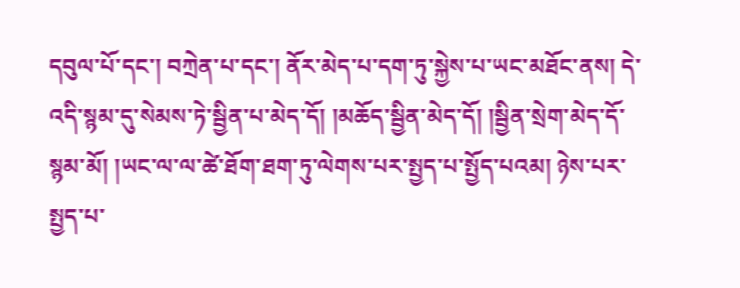དབུལ་པོ་དང་། བཀྲེན་པ་དང་། ནོར་མེད་པ་དག་ཏུ་སྐྱེས་པ་ཡང་མཐོང་ནས། དེ་འདི་སྙམ་དུ་སེམས་ཏེ་སྦྱིན་པ་མེད་དོ། །མཆོད་སྦྱིན་མེད་དོ། །སྦྱིན་སྲེག་མེད་དོ་སྙམ་མོ། །ཡང་ལ་ལ་ཚེ་ཐོག་ཐག་ཏུ་ལེགས་པར་སྤྱད་པ་སྤྱོད་པའམ། ཉེས་པར་སྤྱད་པ་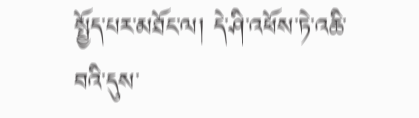སྤྱོད་པར་མཐོང་ལ། དེ་ཤི་འཕོས་ཏེ་འཆི་བའི་དུས་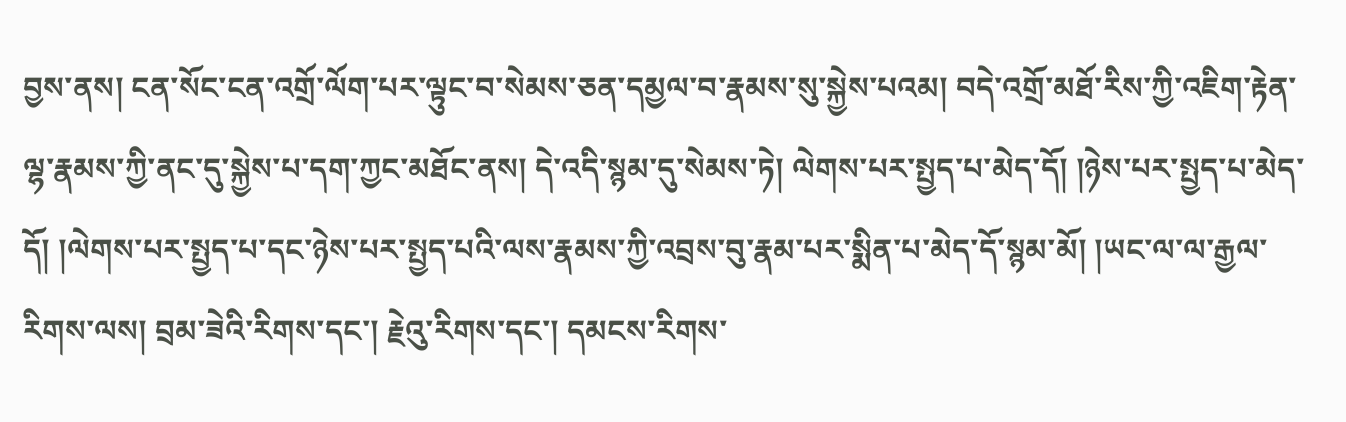བྱས་ནས། ངན་སོང་ངན་འགྲོ་ལོག་པར་ལྟུང་བ་སེམས་ཅན་དམྱལ་བ་རྣམས་སུ་སྐྱེས་པའམ། བདེ་འགྲོ་མཐོ་རིས་ཀྱི་འཇིག་རྟེན་ལྷ་རྣམས་ཀྱི་ནང་དུ་སྐྱེས་པ་དག་ཀྱང་མཐོང་ནས། དེ་འདི་སྙམ་དུ་སེམས་ཏེ། ལེགས་པར་སྤྱད་པ་མེད་དོ། །ཉེས་པར་སྤྱད་པ་མེད་དོ། །ལེགས་པར་སྤྱད་པ་དང་ཉེས་པར་སྤྱད་པའི་ལས་རྣམས་ཀྱི་འབྲས་བུ་རྣམ་པར་སྨིན་པ་མེད་དོ་སྙམ་མོ། །ཡང་ལ་ལ་རྒྱལ་རིགས་ལས། བྲམ་ཟེའི་རིགས་དང་། རྗེའུ་རིགས་དང་། དམངས་རིགས་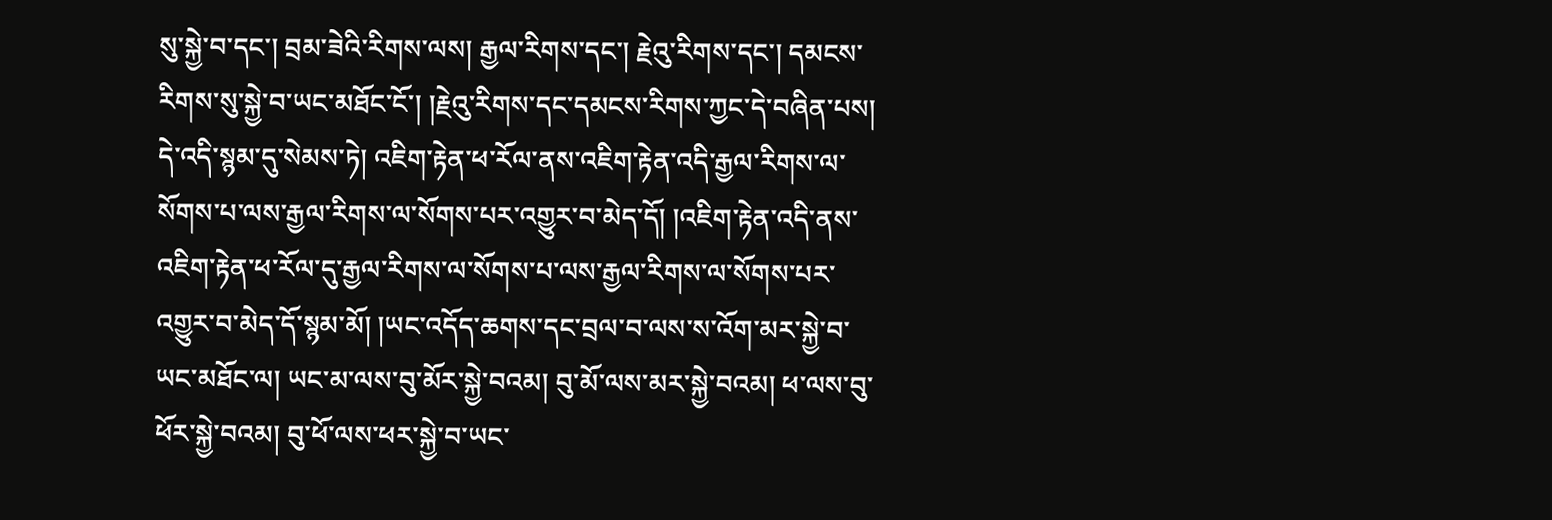སུ་སྐྱེ་བ་དང་། བྲམ་ཟེའི་རིགས་ལས། རྒྱལ་རིགས་དང་། རྗེའུ་རིགས་དང་། དམངས་རིགས་སུ་སྐྱེ་བ་ཡང་མཐོང་ངོ་། །རྗེའུ་རིགས་དང་དམངས་རིགས་ཀྱང་དེ་བཞིན་པས། དེ་འདི་སྙམ་དུ་སེམས་ཏེ། འཇིག་རྟེན་ཕ་རོལ་ནས་འཇིག་རྟེན་འདི་རྒྱལ་རིགས་ལ་སོགས་པ་ལས་རྒྱལ་རིགས་ལ་སོགས་པར་འགྱུར་བ་མེད་དོ། །འཇིག་རྟེན་འདི་ནས་འཇིག་རྟེན་ཕ་རོལ་དུ་རྒྱལ་རིགས་ལ་སོགས་པ་ལས་རྒྱལ་རིགས་ལ་སོགས་པར་འགྱུར་བ་མེད་དོ་སྙམ་མོ། །ཡང་འདོད་ཆགས་དང་བྲལ་བ་ལས་ས་འོག་མར་སྐྱེ་བ་ཡང་མཐོང་ལ། ཡང་མ་ལས་བུ་མོར་སྐྱེ་བའམ། བུ་མོ་ལས་མར་སྐྱེ་བའམ། ཕ་ལས་བུ་ཕོར་སྐྱེ་བའམ། བུ་ཕོ་ལས་ཕར་སྐྱེ་བ་ཡང་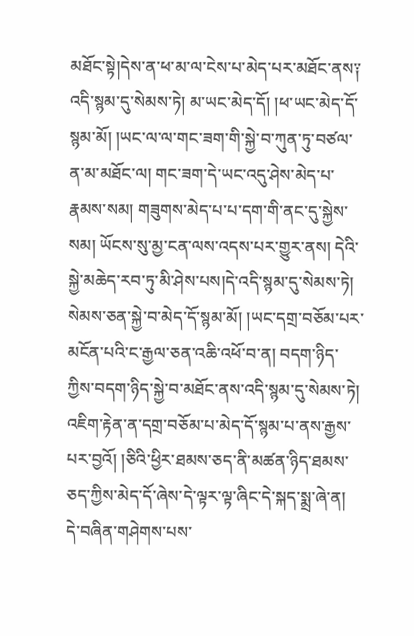མཐོང་སྟེ།དེས་ན་ཕ་མ་ལ་ངེས་པ་མེད་པར་མཐོང་ནས༑ འདི་སྙམ་དུ་སེམས་ཏེ། མ་ཡང་མེད་དོ། །ཕ་ཡང་མེད་དོ་སྙམ་མོ། །ཡང་ལ་ལ་གང་ཟག་གི་སྐྱེ་བ་ཀུན་ཏུ་བཙལ་ན་མ་མཐོང་ལ། གང་ཟག་དེ་ཡང་འདུ་ཤེས་མེད་པ་རྣམས་སམ། གཟུགས་མེད་པ་པ་དག་གི་ནང་དུ་སྐྱེས་སམ། ཡོངས་སུ་མྱ་ངན་ལས་འདས་པར་གྱུར་ནས། དེའི་སྐྱེ་མཆེད་རབ་ཏུ་མི་ཤེས་པས།དེ་འདི་སྙམ་དུ་སེམས་ཏེ། སེམས་ཅན་སྐྱེ་བ་མེད་དོ་སྙམ་མོ། །ཡང་དགྲ་བཅོམ་པར་མངོན་པའི་ང་རྒྱལ་ཅན་འཆི་འཕོ་བ་ན། བདག་ཉིད་ཀྱིས་བདག་ཉིད་སྐྱེ་བ་མཐོང་ནས་འདི་སྙམ་དུ་སེམས་ཏེ། འཇིག་རྟེན་ན་དགྲ་བཅོམ་པ་མེད་དོ་སྙམ་པ་ནས་རྒྱས་པར་བྱའོ། །ཅིའི་ཕྱིར་ཐམས་ཅད་ནི་མཚན་ཉིད་ཐམས་ཅད་ཀྱིས་མེད་དོ་ཞེས་དེ་ལྟར་ལྟ་ཞིང་དེ་སྐད་སྨྲ་ཞེ་ན། དེ་བཞིན་གཤེགས་པས་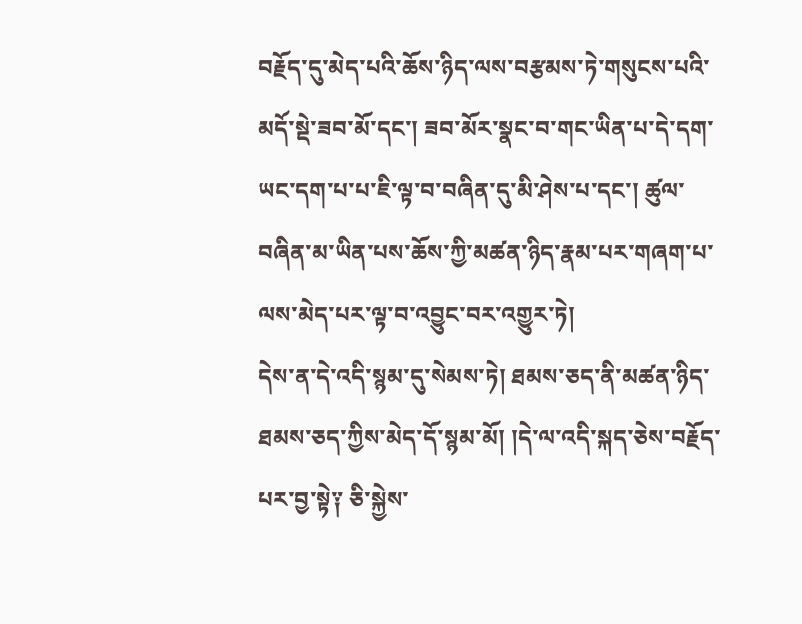བརྗོད་དུ་མེད་པའི་ཆོས་ཉིད་ལས་བརྩམས་ཏེ་གསུངས་པའི་མདོ་སྡེ་ཟབ་མོ་དང་། ཟབ་མོར་སྣང་བ་གང་ཡིན་པ་དེ་དག་ཡང་དག་པ་པ་ཇི་ལྟ་བ་བཞིན་དུ་མི་ཤེས་པ་དང་། ཚུལ་བཞིན་མ་ཡིན་པས་ཆོས་ཀྱི་མཚན་ཉིད་རྣམ་པར་གཞག་པ་ལས་མེད་པར་ལྟ་བ་འབྱུང་བར་འགྱུར་ཏེ།
དེས་ན་དེ་འདི་སྙམ་དུ་སེམས་ཏེ། ཐམས་ཅད་ནི་མཚན་ཉིད་ཐམས་ཅད་ཀྱིས་མེད་དོ་སྙམ་མོ། །དེ་ལ་འདི་སྐད་ཅེས་བརྗོད་པར་བྱ་སྟེ༑ ཅི་སྐྱེས་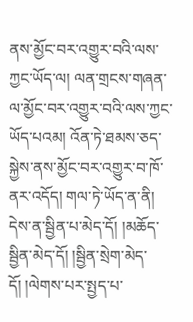ནས་མྱོང་བར་འགྱུར་བའི་ལས་ཀྱང་ཡོད་ལ། ལན་གྲངས་གཞན་ལ་མྱོང་བར་འགྱུར་བའི་ལས་ཀྱང་ཡོད་པའམ། འོན་ཏེ་ཐམས་ཅད་སྐྱེས་ནས་མྱོང་བར་འགྱུར་བ་ཁོ་ནར་འདོད། གལ་ཏེ་ཡོད་ན་ནི། དེས་ན་སྦྱིན་པ་མེད་དོ། །མཆོད་སྦྱིན་མེད་དོ། །སྦྱིན་སྲེག་མེད་དོ། །ལེགས་པར་སྤྱད་པ་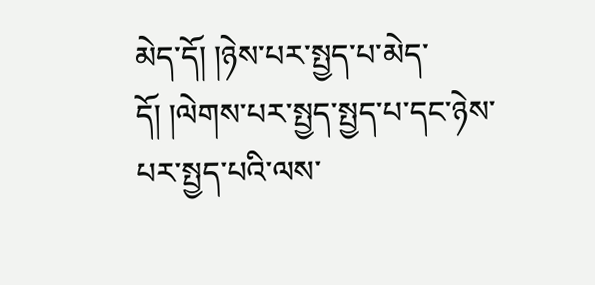མེད་དོ། །ཉེས་པར་སྤྱད་པ་མེད་དོ། །ལེགས་པར་སྤྱད་སྤྱད་པ་དང་ཉེས་པར་སྤྱད་པའི་ལས་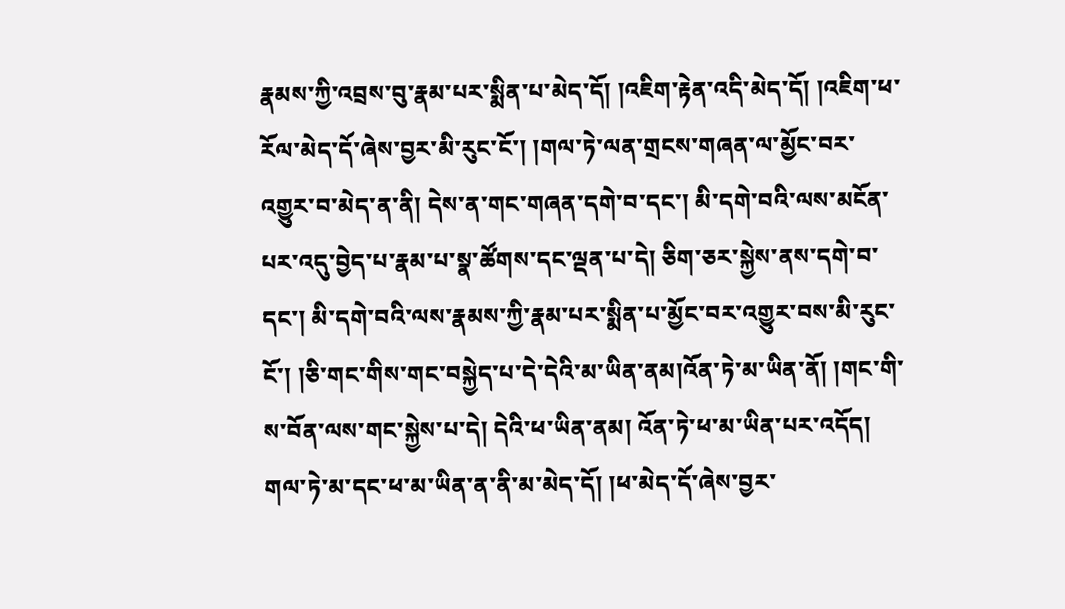རྣམས་ཀྱི་འབྲས་བུ་རྣམ་པར་སྨིན་པ་མེད་དོ། །འཇིག་རྟེན་འདི་མེད་དོ། །འཇིག་ཕ་རོལ་མེད་དོ་ཞེས་བྱར་མི་རུང་ངོ་། །གལ་ཏེ་ལན་གྲངས་གཞན་ལ་མྱོང་བར་འགྱུར་བ་མེད་ན་ནི། དེས་ན་གང་གཞན་དགེ་བ་དང་། མི་དགེ་བའི་ལས་མངོན་པར་འདུ་བྱེད་པ་རྣམ་པ་སྣ་ཚོགས་དང་ལྡན་པ་དེ། ཅིག་ཅར་སྐྱེས་ནས་དགེ་བ་དང་། མི་དགེ་བའི་ལས་རྣམས་ཀྱི་རྣམ་པར་སྨིན་པ་མྱོང་བར་འགྱུར་བས་མི་རུང་ངོ་། །ཅི་གང་གིས་གང་བསྐྱེད་པ་དེ་དེའི་མ་ཡིན་ནམ།འོན་ཏེ་མ་ཡིན་ནོ། །གང་གི་ས་བོན་ལས་གང་སྐྱེས་པ་དེ། དེའི་ཕ་ཡིན་ནམ། འོན་ཏེ་ཕ་མ་ཡིན་པར་འདོད། གལ་ཏེ་མ་དང་ཕ་མ་ཡིན་ན་ནི་མ་མེད་དོ། །ཕ་མེད་དོ་ཞེས་བྱར་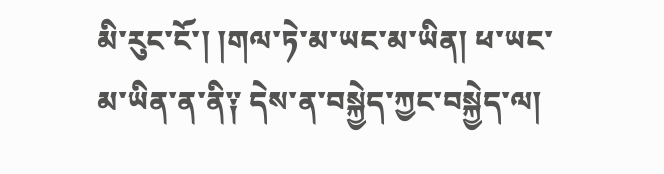མི་རུང་ངོ་། །གལ་ཏེ་མ་ཡང་མ་ཡིན། ཕ་ཡང་མ་ཡིན་ན་ནི༑ དེས་ན་བསྐྱེད་ཀྱང་བསྐྱེད་ལ།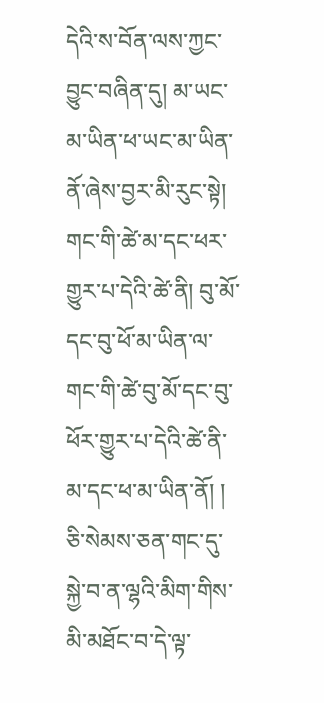དེའི་ས་བོན་ལས་ཀྱང་བྱུང་བཞིན་དུ། མ་ཡང་མ་ཡིན་ཕ་ཡང་མ་ཡིན་ནོ་ཞེས་བྱར་མི་རུང་སྟེ། གང་གི་ཚེ་མ་དང་ཕར་གྱུར་པ་དེའི་ཚེ་ནི། བུ་མོ་དང་བུ་ཕོ་མ་ཡིན་ལ་གང་གི་ཚེ་བུ་མོ་དང་བུ་ཕོར་གྱུར་པ་དེའི་ཚེ་ནི་མ་དང་ཕ་མ་ཡིན་ནོ། །
ཅི་སེམས་ཅན་གང་དུ་སྐྱེ་བ་ན་ལྷའི་མིག་གིས་མི་མཐོང་བ་དེ་ལྟ་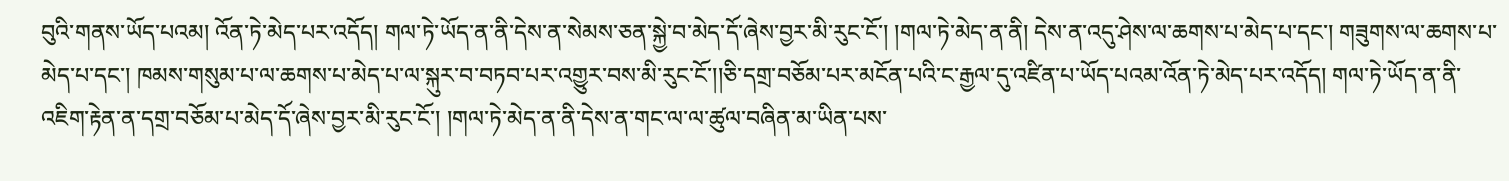བུའི་གནས་ཡོད་པའམ། འོན་ཏེ་མེད་པར་འདོད། གལ་ཏེ་ཡོད་ན་ནི་དེས་ན་སེམས་ཅན་སྐྱེ་བ་མེད་དོ་ཞེས་བྱར་མི་རུང་ངོ་། །གལ་ཏེ་མེད་ན་ནི། དེས་ན་འདུ་ཤེས་ལ་ཆགས་པ་མེད་པ་དང་། གཟུགས་ལ་ཆགས་པ་མེད་པ་དང་། ཁམས་གསུམ་པ་ལ་ཆགས་པ་མེད་པ་ལ་སྐུར་བ་བཏབ་པར་འགྱུར་བས་མི་རུང་ངོ་།།ཅི་དགྲ་བཅོམ་པར་མངོན་པའི་ང་རྒྱལ་དུ་འཛིན་པ་ཡོད་པའམ་འོན་ཏེ་མེད་པར་འདོད། གལ་ཏེ་ཡོད་ན་ནི་འཇིག་རྟེན་ན་དགྲ་བཅོམ་པ་མེད་དོ་ཞེས་བྱར་མི་རུང་ངོ་། །གལ་ཏེ་མེད་ན་ནི་དེས་ན་གང་ལ་ལ་ཚུལ་བཞིན་མ་ཡིན་པས་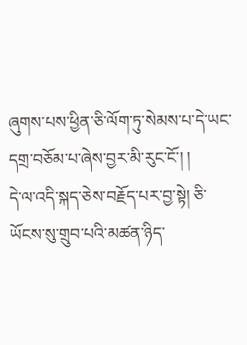ཞུགས་པས་ཕྱིན་ཅི་ལོག་ཏུ་སེམས་པ་དེ་ཡང་དགྲ་བཅོམ་པ་ཞེས་བྱར་མི་རུང་ངོ་། །
དེ་ལ་འདི་སྐད་ཅེས་བརྗོད་པར་བྱ་སྟེ། ཅི་ཡོངས་སུ་གྲུབ་པའི་མཚན་ཉིད་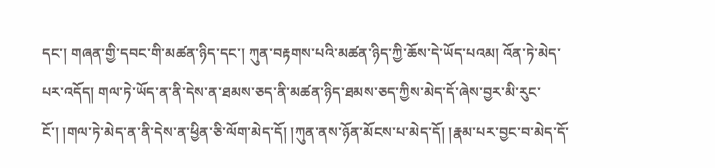དང་། གཞན་གྱི་དབང་གི་མཚན་ཉིད་དང་། ཀུན་བརྟགས་པའི་མཚན་ཉིད་ཀྱི་ཆོས་དེ་ཡོད་པའམ། འོན་ཏེ་མེད་པར་འདོད། གལ་ཏེ་ཡོད་ན་ནི་དེས་ན་ཐམས་ཅད་ནི་མཚན་ཉིད་ཐམས་ཅད་ཀྱིས་མེད་དོ་ཞེས་བྱར་མི་རུང་ངོ་། །གལ་ཏེ་མེད་ན་ནི་དེས་ན་ཕྱིན་ཅི་ལོག་མེད་དོ། །ཀུན་ནས་ཉོན་མོངས་པ་མེད་དོ། །རྣམ་པར་བྱང་བ་མེད་དོ་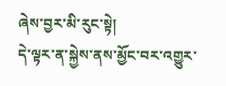ཞེས་བྱར་མི་རུང་སྟེ།
དེ་ལྟར་ན་སྐྱེས་ནས་མྱོང་བར་འགྱུར་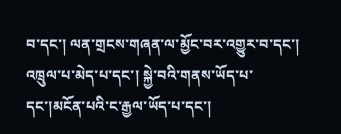བ་དང་། ལན་གྲངས་གཞན་ལ་མྱོང་བར་འགྱུར་བ་དང་། འཁྲུལ་པ་མེད་པ་དང་། སྐྱེ་བའི་གནས་ཡོད་པ་དང་།མངོན་པའི་ང་རྒྱལ་ཡོད་པ་དང་།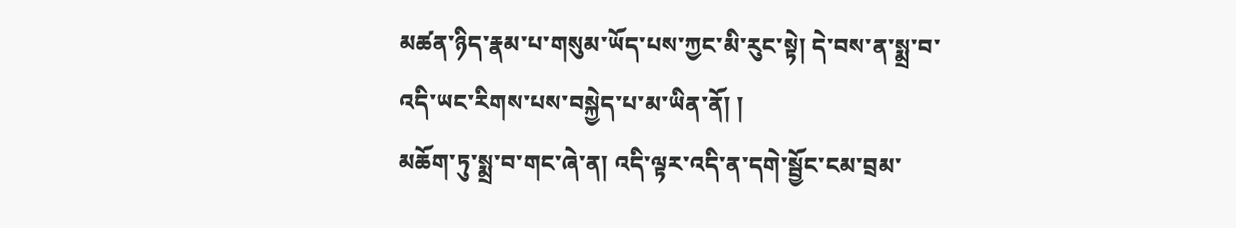མཚན་ཉིད་རྣམ་པ་གསུམ་ཡོད་པས་ཀྱང་མི་རུང་སྟེ། དེ་བས་ན་སྨྲ་བ་འདི་ཡང་རིགས་པས་བསྐྱེད་པ་མ་ཡིན་ནོ། །
མཆོག་ཏུ་སྨྲ་བ་གང་ཞེ་ན། འདི་ལྟར་འདི་ན་དགེ་སྦྱོང་ངམ་བྲམ་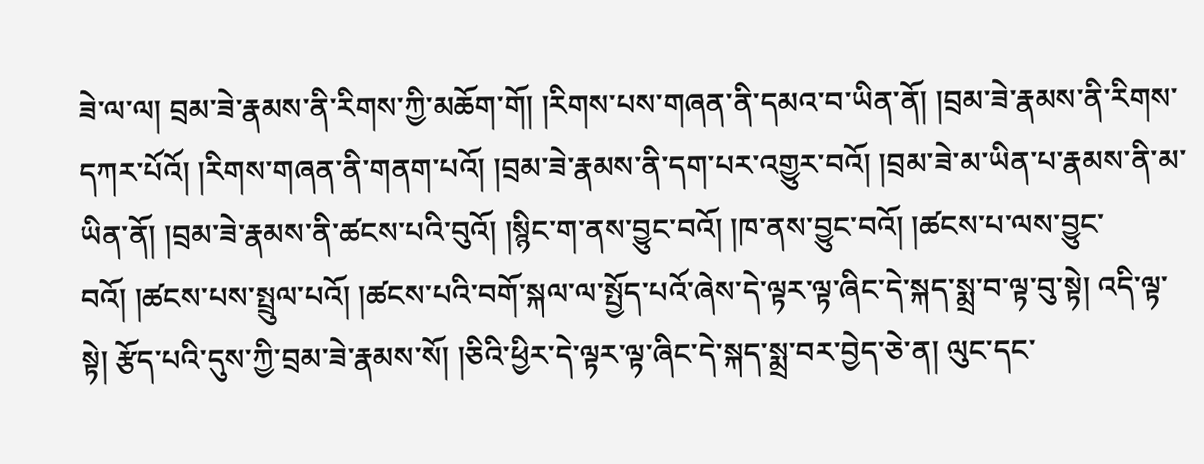ཟེ་ལ་ལ། བྲམ་ཟེ་རྣམས་ནི་རིགས་ཀྱི་མཆོག་གོ། །རིགས་པས་གཞན་ནི་དམའ་བ་ཡིན་ནོ། །བྲམ་ཟེ་རྣམས་ནི་རིགས་དཀར་པོའོ། །རིགས་གཞན་ནི་གནག་པའོ། །བྲམ་ཟེ་རྣམས་ནི་དག་པར་འགྱུར་བའོ། །བྲམ་ཟེ་མ་ཡིན་པ་རྣམས་ནི་མ་ཡིན་ནོ། །བྲམ་ཟེ་རྣམས་ནི་ཚངས་པའི་བུའོ། །སྙིང་ག་ནས་བྱུང་བའོ། །ཁ་ནས་བྱུང་བའོ། །ཚངས་པ་ལས་བྱུང་བའོ། །ཚངས་པས་སྤྲུལ་པའོ། །ཚངས་པའི་བགོ་སྐལ་ལ་སྤྱོད་པའོ་ཞེས་དེ་ལྟར་ལྟ་ཞིང་དེ་སྐད་སྨྲ་བ་ལྟ་བུ་སྟེ། འདི་ལྟ་སྟེ། རྩོད་པའི་དུས་ཀྱི་བྲམ་ཟེ་རྣམས་སོ། །ཅིའི་ཕྱིར་དེ་ལྟར་ལྟ་ཞིང་དེ་སྐད་སྨྲ་བར་བྱེད་ཅེ་ན། ལུང་དང་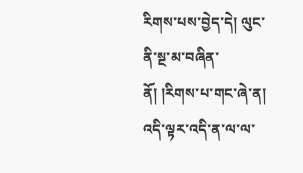རིགས་པས་བྱེད་དེ། ལུང་ནི་སྔ་མ་བཞིན་ནོ། །རིགས་པ་གང་ཞེ་ན། འདི་ལྟར་འདི་ན་ལ་ལ་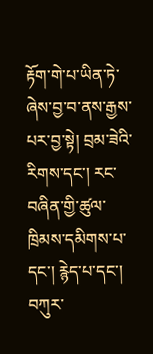རྟོག་གེ་པ་ཡིན་ཏེ་ཞེས་བྱ་བ་ནས་རྒྱས་པར་བྱ་སྟེ། བྲམ་ཟེའི་རིགས་དང་། རང་བཞིན་གྱི་ཚུལ་ཁྲིམས་དམིགས་པ་དང་། རྙེད་པ་དང་། བཀུར་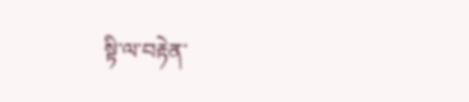སྟི་ལ་བརྟེན་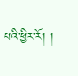པའི་ཕྱིར་རོ། །